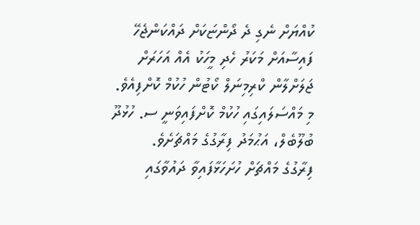ކުއްޔަށް ނެގި ދެ ދޯންޏަކަށް ދައްކަންޖެހޭ ފައިސާއަށް މަކަރު ހެދި މީހަކު އެއް އަހަރަށް ޖަލަށްލާން ކްރިމިނަލް ކޯޓުން ހުކުމް ކޮށްފިއެވެ.
މި މައްސަލައިގައި ހުކުމް ކޮށްފައިވަނީ ސ. ހުޅުދޫ ބުލޫބެލް، އަޙުމަދު ފިރާގުގެ މައްޗަށެވެ.
ފިރާގުގެ މައްޗަށް ހުށަހަޅާފައިވާ ދައުވާގައި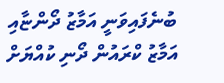ބުނެފައިވަނީ އަމާޒު ދޯންޏާއި އަމާޒު ކްރައުން ދޯނި ކުއްޔަށް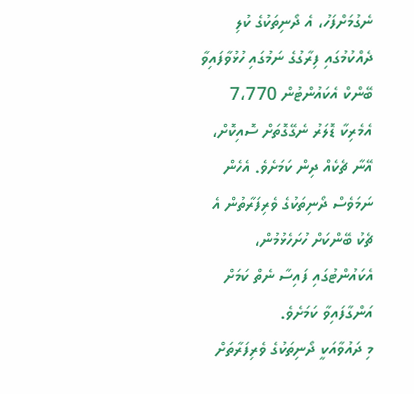ނެގުމަށްފަހު، އެ ދޯނިތަކުގެ ކުލި ދެއްކުމުގައި ފިރާގުގެ ނަމުގައި ހުޅުވާފައިވާ ބޭންކް އެކައުންޓުން 7،770 އެމެރިކާ ޑޮލަރު ނެގޭގޮތަށް ސޮއިކޮށް، އޭނާ ޗެކެއް ދިން ކަމަށެވެ. އެހެން ނަމަވެސް ދޯނިތަކުގެ ވެރިފަރާތުން އެ ޗެކު ބޭންކަށް ހުށަހެޅުމުން، އެކައުންޓުގައި ފައިސާ ނެތް ކަމަށް އަންގާފައިވާ ކަމަށެވެ.
މި ދައުވާއަކީ ދޯނިތަކުގެ ވެރިފަރާތަށް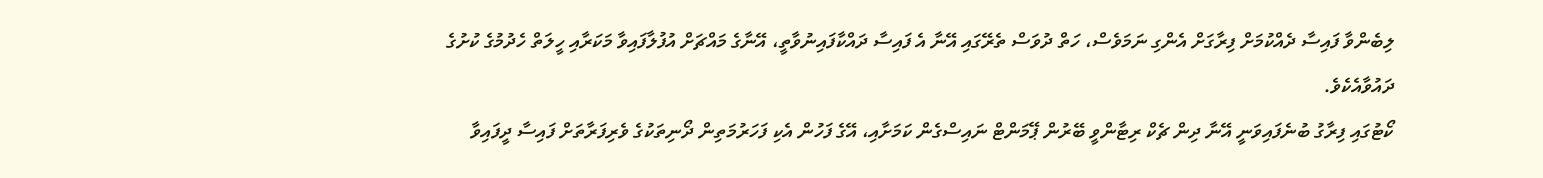ލިބެންވާ ފައިސާ ދެއްކުމަށް ފިރާގަށް އެންގި ނަމަވެސް، ހަތް ދުވަސް ތެރޭގައި އޭނާ އެ ފައިސާ ދައްކާފައިނުވާތީ، އޭނާގެ މައްޗަށް އުފުލާފައިވާ މަކަރާއި ހީލަތް ހެދުމުގެ ކުށުގެ ދައުވާއެކެވެ.
ކޯޓުގައި ފިރާގު ބުނެފައިވަނީ އޭނާ ދިން ޗެކް ރިޓާންވީ ބޭރުން ޕޭމަންޓް ނައިސްގެން ކަމަށާއި، އޭގެ ފަހުން އެކި ފަހަރުމަތިން ދޯނިތަކުގެ ވެރިފަރާތަށް ފައިސާ ދީފައިވާ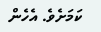ކަމަށެވެ. އެހެން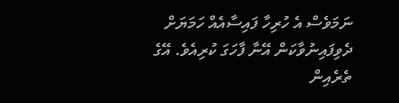ނަމަވެސް އެ ހުރިހާ ފައިސާއެއް ހަމަޔަށް ދެވިފައިނުވާކަން އޭނާ ފާހަގަ ކުރިއެވެ. އޭގެ ތެރެއިން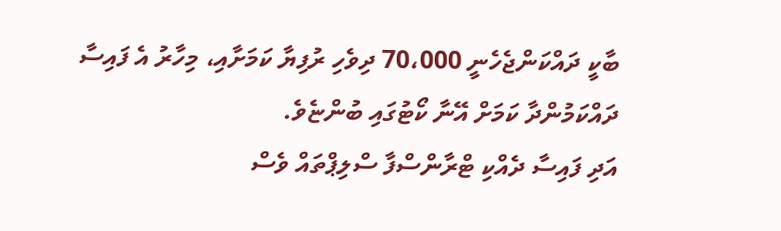ބާކީ ދައްކަންޖެހެނީ 70،000 ދިވެހި ރުފިޔާ ކަމަށާއި، މިހާރު އެ ފައިސާ ދައްކަމުންދާ ކަމަށް އޭނާ ކޯޓުގައި ބުންޏެވެ.
އަދި ފައިސާ ދެއްކި ޓްރާންސްފާ ސްލިޕްތައް ވެސް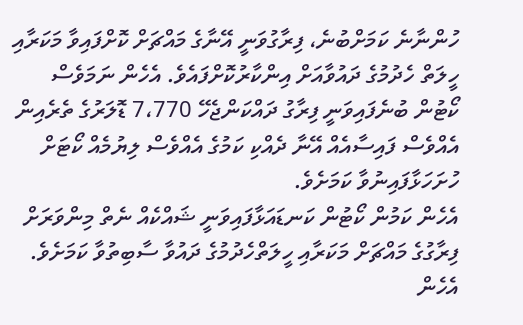ހުންނާނެ ކަމަށްބުނެ، ފިރާގުވަނީ އޭނާގެ މައްޗަށް ކޮށްފައިވާ މަކަރާއި ހީލަތް ހެދުމުގެ ދައުވާއަށް އިންކާރުކޮށްފައެވެ. އެހެން ނަމަވެސް ކޯޓުން ބުނެފައިވަނީ ފިރާގު ދައްކަންޖެހޭ 7،770 ޑޮލަރުގެ ތެރެއިން އެއްވެސް ފައިސާއެއް އޭނާ ދެއްކި ކަމުގެ އެއްވެސް ލިޔުމެއް ކޯޓަށް ހުށަހަޅާފައިނުވާ ކަމަށެވެ.
އެހެން ކަމުން ކޯޓުން ކަނޑައަޅާފައިވަނީ ޝައްކެއް ނެތް މިންވަރަށް ފިރާގުގެ މައްޗަށް މަކަރާއި ހީލަތްހެދުމުގެ ދައުވާ ސާބިތުވާ ކަމަށެވެ.
އެހެން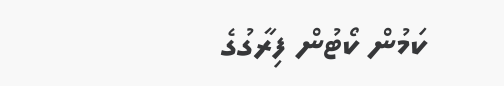ކަމުން ކޯޓުން ފިރާގުގެ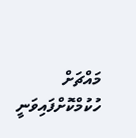މައްޗަށް ހުކުމްކޮށްފައިވަނީ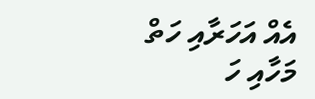އެއް އަހަރާއި ހަތް މަހާއި ހަ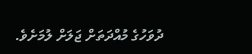ދުވަހުގެ މުއްދަތަށް ޖަލަށް ލުމަށެވެ.